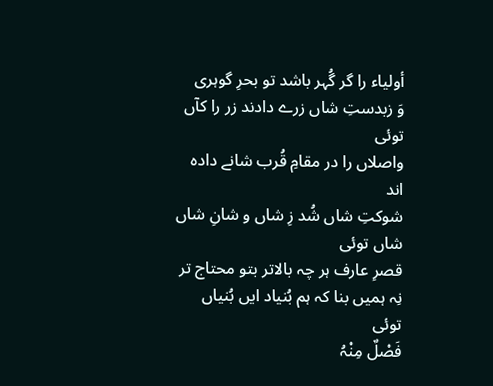أولیاء را گر گُہر باشد تو بحرِ گوہری
وَ زبدستِ شاں زرے دادند زر را کآں توئی
واصلاں را در مقامِ قُرب شانے دادہ اند
شوکتِ شاں شُد زِ شاں و شانِ شاں شاں توئی
قصرِ عارف ہر چہ بالاتر بتو محتاج تر
نِہ ہمیں بنا کہ ہم بُنیاد ایں بُنیاں توئی
فَصْلٌ مِنْہُ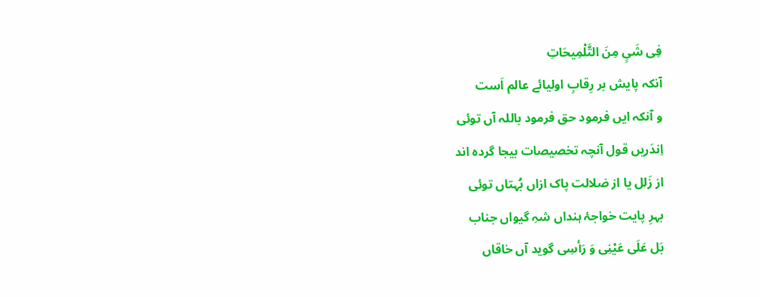فِی شَیٍ مِنَ التَّلْمِیحَاتِ
آنکہ پایش بر رِقابِ اولیائے عالم اَست
و آنکہ ایں فرمود حق فرمود باللہ آں توئی
اِندَریں قول آنچہ تخصیصات بیجا گردہ اند
از زَلل یا از ضلالت پاک ازاں بُہتاں توئی
بہرِ پایت خواجۂ ہنداں شہِ گیواں جناب
بَل عَلَی عَیْنِی وَ رَأسِی گوید آں خاقاں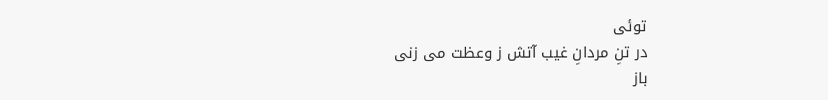توئی
در تنِ مردانِ غیب آتش ز وعظت می زنی
باز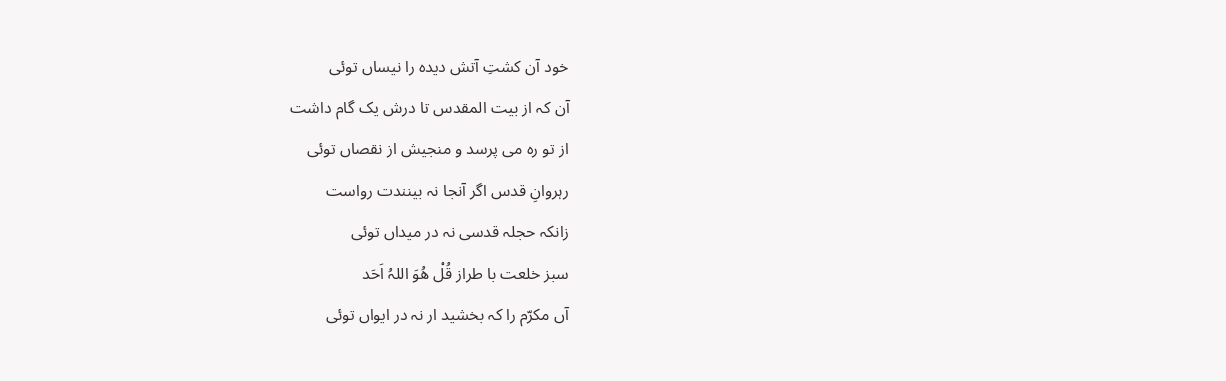خود آن کشتِ آتش دیدہ را نیساں توئی
آن کہ از بیت المقدس تا درش یک گام داشت
از تو رہ می پرسد و منجیش از نقصاں توئی
رہروانِ قدس اگر آنجا نہ بینندت رواست
زانکہ حجلہ قدسی نہ در میداں توئی
سبز خلعت با طراز قُلْ ھُوَ اللہُ اَحَد
آں مکرّم را کہ بخشید ار نہ در ایواں توئی